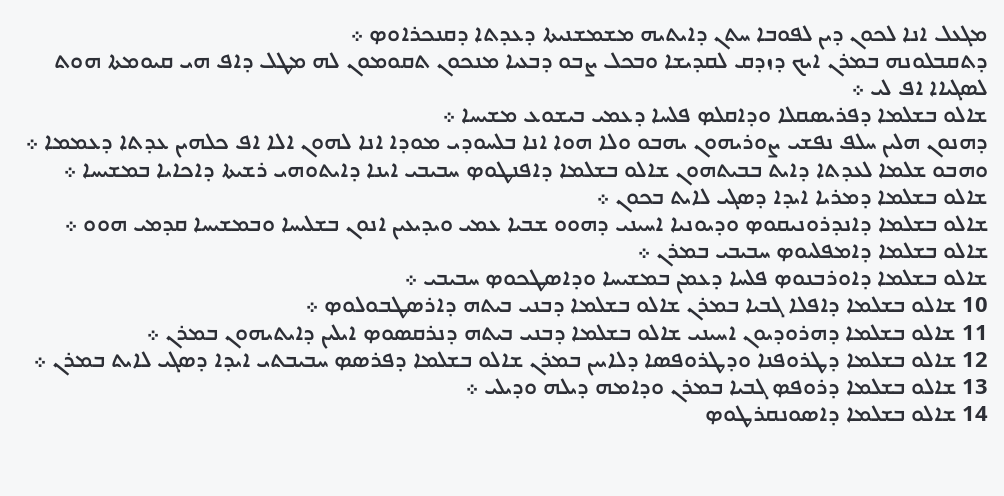ܡܓܥܠ ܐܢܐ ܠܟܘܢ ܕܝܢ ܠܦܘܒܐ ܚܬܢ ܕܐܝܬܝܗ ܡܫܡܫܢܝܬܐ ܕܥܕܬܐ ܕܩܢܟܪܐܘܤ ܀
ܕܬܩܒܠܘܢܗ ܒܡܪܢ ܐܝܟ ܕܙܕܩ ܠܩܕܝܫܐ ܘܒܟܠ ܨܒܘ ܕܒܥܝܐ ܡܢܟܘܢ ܬܩܘܡܘܢ ܠܗ ܡܛܠ ܕܐܦ ܗܝ ܩܝܘܡܬܐ ܗܘܬ ܠܤܓܝܐܐ ܐܦ ܠܝ ܀
ܫܐܠܘ ܒܫܠܡܐ ܕܦܪܝܤܩܠܐ ܘܕܐܩܠܤ ܦܠܚܐ ܕܥܡܝ ܒܝܫܘܥ ܡܫܝܚܐ ܀
ܕܗܢܘܢ ܗܠܝܢ ܚܠܦ ܢܦܫܝ ܨܘܪܝܗܘܢ ܝܗܒܘ ܘܠܐ ܗܘܐ ܐܢܐ ܒܠܚܘܕܝ ܡܘܕܐ ܐܢܐ ܠܗܘܢ ܐܠܐ ܐܦ ܟܠܗܝܢ ܥܕܬܐ ܕܥܡܡܐ ܀
ܘܗܒܘ ܫܠܡܐ ܠܥܕܬܐ ܕܐܝܬ ܒܒܝܬܗܘܢ ܫܐܠܘ ܒܫܠܡܐ ܕܐܦܢܛܘܤ ܚܒܝܒܝ ܐܝܢܐ ܕܐܝܬܘܗܝ ܪܫܝܬܐ ܕܐܟܐܝܐ ܒܡܫܝܚܐ ܀
ܫܐܠܘ ܒܫܠܡܐ ܕܡܪܝܐ ܐܝܕܐ ܕܤܓܝ ܠܐܝܬ ܒܟܘܢ ܀
ܫܐܠܘ ܒܫܠܡܐ ܕܐܢܕܪܘܢܝܩܘܤ ܘܕܝܘܢܝܐ ܐܚܝܢܝ ܕܗܘܘ ܫܒܝܐ ܥܡܝ ܘܝܕܝܥܝܢ ܐܢܘܢ ܒܫܠܝܚܐ ܘܒܡܫܝܚܐ ܩܕܡܝ ܗܘܘ ܀
ܫܐܠܘ ܒܫܠܡܐ ܕܐܡܦܠܝܘܤ ܚܒܝܒܝ ܒܡܪܢ ܀
ܫܐܠܘ ܒܫܠܡܐ ܕܐܘܪܒܢܘܤ ܦܠܚܐ ܕܥܡܢ ܒܡܫܝܚܐ ܘܕܐܤܛܟܘܤ ܚܒܝܒܝ ܀
10 ܫܐܠܘ ܒܫܠܡܐ ܕܐܦܠܐ ܓܒܝܐ ܒܡܪܢ ܫܐܠܘ ܒܫܠܡܐ ܕܒܢܝ ܒܝܬܗ ܕܐܪܤܛܒܘܠܘܤ ܀
11 ܫܐܠܘ ܒܫܠܡܐ ܕܗܪܘܕܝܘܢ ܐܚܝܢܝ ܫܐܠܘ ܒܫܠܡܐ ܕܒܢܝ ܒܝܬܗ ܕܢܪܩܤܘܤ ܐܝܠܝܢ ܕܐܝܬܝܗܘܢ ܒܡܪܢ ܀
12 ܫܐܠܘ ܒܫܠܡܐ ܕܛܪܘܦܢܐ ܘܕܛܪܘܦܤܐ ܕܠܐܝܝܢ ܒܡܪܢ ܫܐܠܘ ܒܫܠܡܐ ܕܦܪܤܤ ܚܒܝܒܬܝ ܐܝܕܐ ܕܤܓܝ ܠܐܝܬ ܒܡܪܢ ܀
13 ܫܐܠܘ ܒܫܠܡܐ ܕܪܘܦܤ ܓܒܝܐ ܒܡܪܢ ܘܕܐܡܗ ܕܝܠܗ ܘܕܝܠܝ ܀
14 ܫܐܠܘ ܒܫܠܡܐ ܕܐܤܘܢܩܪܛܘܤ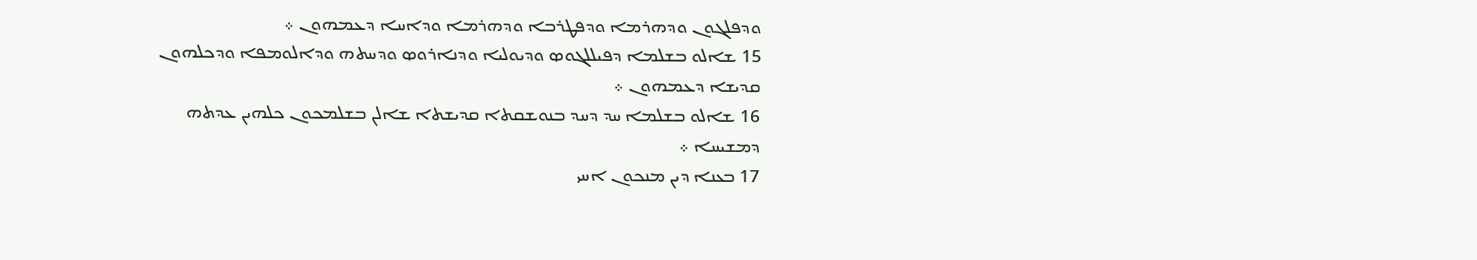ܘܕܦܠܓܘܢ ܘܕܗܪܡܐ ܘܕܦܛܪܒܐ ܘܕܗܪܡܐ ܘܕܐܚܐ ܕܥܡܗܘܢ ܀
15 ܫܐܠܘ ܒܫܠܡܐ ܕܦܝܠܠܓܘܤ ܘܕܝܘܠܝܐ ܘܕܢܐܪܘܤ ܘܕܚܬܗ ܘܕܐܠܘܡܦܐ ܘܕܟܠܗܘܢ ܩܕܝܫܐ ܕܥܡܗܘܢ ܀
16 ܫܐܠܘ ܒܫܠܡܐ ܚܕ ܕܚܕ ܒܢܘܫܩܬܐ ܩܕܝܫܬܐ ܫܐܠܢ ܒܫܠܡܟܘܢ ܟܠܗܝܢ ܥܕܬܗ ܕܡܫܝܚܐ ܀
17 ܒܥܢܐ ܕܝܢ ܡܢܟܘܢ ܐܚܝ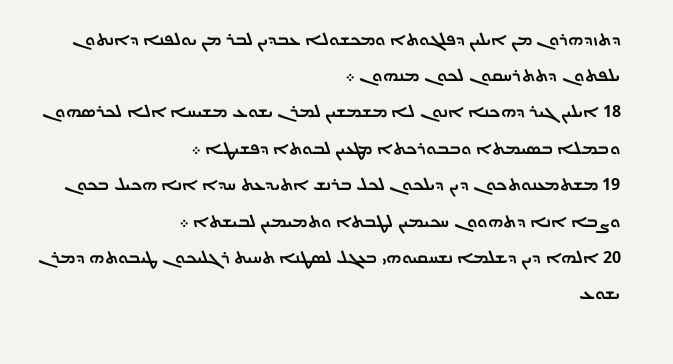ܕܬܙܕܗܪܘܢ ܡܢ ܐܝܠܝܢ ܕܦܠܓܘܬܐ ܘܡܟܫܘܠܐ ܥܒܕܝܢ ܠܒܪ ܡܢ ܝܘܠܦܢܐ ܕܐܢܬܘܢ ܝܠܦܬܘܢ ܕܬܬܪܚܩܘܢ ܠܟܘܢ ܡܢܗܘܢ ܀
18 ܐܝܠܝܢ ܓܝܪ ܕܗܟܢܐ ܐܢܘܢ ܠܐ ܡܫܡܫܝܢ ܠܡܪܢ ܝܫܘܥ ܡܫܝܚܐ ܐܠܐ ܠܟܪܤܗܘܢ ܘܒܡܠܐ ܒܤܝܡܬܐ ܘܒܒܘܪܟܬܐ ܡܛܥܝܢ ܠܒܘܬܐ ܕܦܫܝܛܐ ܀
19 ܡܫܬܡܥܢܘܬܟܘܢ ܕܝܢ ܕܝܠܟܘܢ ܠܟܠ ܒܪܢܫ ܐܬܝܕܥܬ ܚܕܐ ܐܢܐ ܗܟܝܠ ܒܟܘܢ ܘܨܒܐ ܐܢܐ ܕܬܗܘܘܢ ܚܟܝܡܝܢ ܠܛܒܬܐ ܘܬܡܝܡܝܢ ܠܒܝܫܬܐ ܀
20 ܐܠܗܐ ܕܝܢ ܕܫܠܡܐ ܢܫܚܩܝܘܗܝ ܒܥܓܠ ܠܤܛܢܐ ܬܚܝܬ ܪܓܠܝܟܘܢ ܛܝܒܘܬܗ ܕܡܪܢ ܝܫܘܥ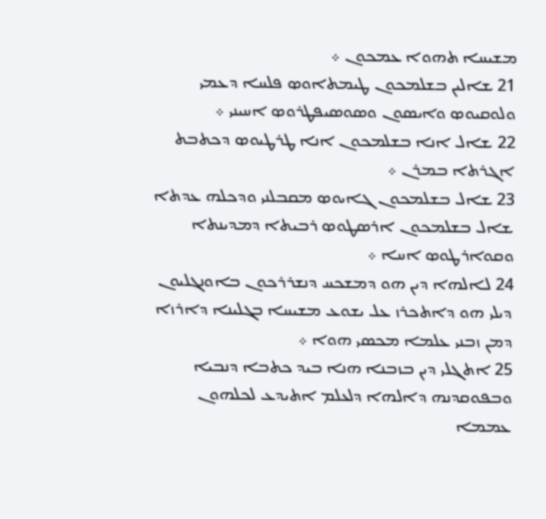ܡܫܝܚܐ ܬܗܘܐ ܥܡܟܘܢ ܀
21 ܫܐܠܝܢ ܒܫܠܡܟܘܢ ܛܝܡܬܐܘܤ ܦܠܚܐ ܕܥܡܝ ܘܠܘܩܝܘܤ ܘܐܝܤܘܢ ܘܤܘܤܝܦܛܪܘܤ ܐܚܝܢܝ ܀
22 ܫܐܠ ܐܢܐ ܒܫܠܡܟܘܢ ܐܢܐ ܛܪܛܝܘܤ ܕܟܬܒܬ ܐܓܪܬܐ ܒܡܪܢ ܀
23 ܫܐܠ ܒܫܠܡܟܘܢ ܓܐܝܘܤ ܡܩܒܠܢܝ ܘܕܟܠܗ ܥܕܬܐ ܫܐܠ ܒܫܠܡܟܘܢ ܐܪܤܛܘܤ ܪܒܝܬܐ ܕܡܕܝܢܬܐ ܘܩܘܐܪܛܘܤ ܐܚܐ ܀
24 ܠܐܠܗܐ ܕܝܢ ܗܘ ܕܡܫܟܚ ܕܢܫܪܪܟܘܢ ܒܐܘܢܓܠܝܘܢ ܕܝܠܝ ܗܘ ܕܐܬܟܪܙ ܥܠ ܝܫܘܥ ܡܫܝܚܐ ܒܓܠܝܢܐ ܕܐܪܙܐ ܕܡܢ ܙܒܢܝ ܥܠܡܐ ܡܟܤܝ ܗܘܐ ܀
25 ܐܬܓܠܝ ܕܝܢ ܒܙܒܢܐ ܗܢܐ ܒܝܕ ܟܬܒܐ ܕܢܒܝܐ ܘܒܦܘܩܕܢܗ ܕܐܠܗܐ ܕܠܥܠܡ ܐܬܝܕܥ ܠܟܠܗܘܢ ܥܡܡܐ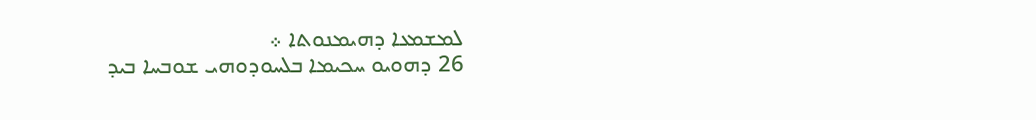ܠܡܫܡܥܐ ܕܗܝܡܢܘܬܐ ܀
26 ܕܗܘܝܘ ܚܟܝܡܐ ܒܠܚܘܕܘܗܝ ܫܘܒܚܐ ܒܝܕ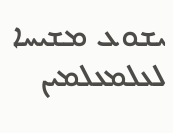ܝܫܘܥ ܡܫܝܚܐ ܠܥܠܡܥܠܡܝܢ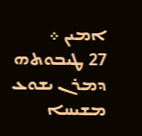ܐܡܝܢ ܀
27 ܛܝܒܘܬܗ ܕܡܪܢ ܝܫܘܥ ܡܫܝܚܐ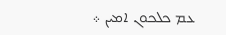ܥܡ ܟܠܟܘܢ ܐܡܝܢ ܀